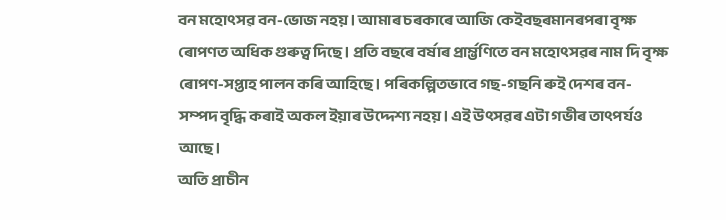বন মহোৎসৱ বন-ভোজ নহয়। আমাৰ চৰকাৰে আজি কেইবছৰমানৰপৰা বৃক্ষ ৰোপণত অধিক গুৰুত্ব দিছে। প্রতি বছৰে বৰ্ষাৰ প্ৰাৰ্ম্ভণিতে বন মহোৎসৱৰ নাম দি বৃক্ষ ৰোপণ-সপ্তাহ পালন কৰি আহিছে। পৰিকল্পিতভাবে গছ-গছনি ৰুই দেশৰ বন-সম্পদ বৃদ্ধি কৰাই অকল ইয়াৰ উদ্দেশ্য নহয়। এই উৎসৱৰ এটা গভীৰ তাৎপৰ্যও আছে।
অতি প্রাচীন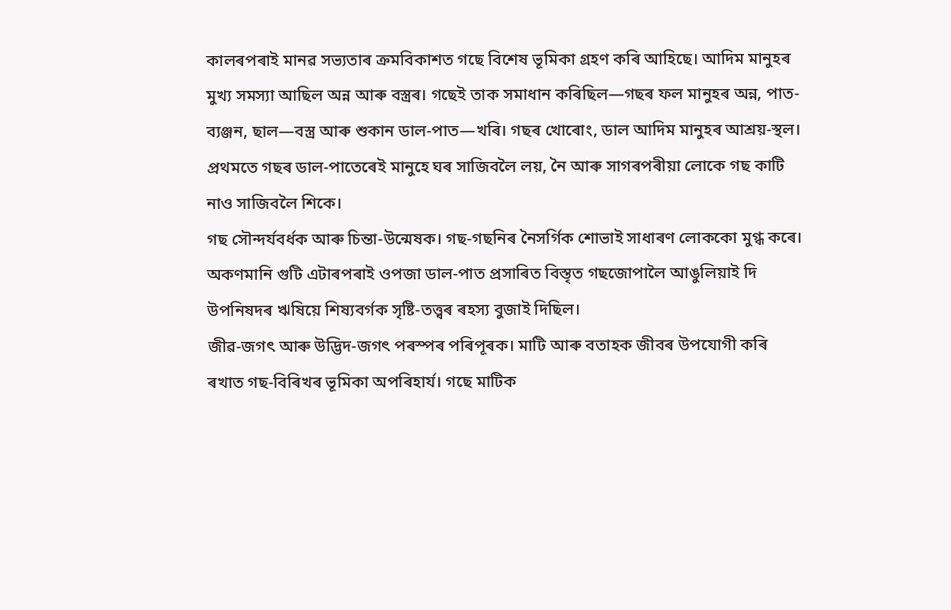কালৰপৰাই মানৱ সভ্যতাৰ ক্ৰমবিকাশত গছে বিশেষ ভূমিকা গ্ৰহণ কৰি আহিছে। আদিম মানুহৰ মুখ্য সমস্যা আছিল অন্ন আৰু বস্ত্ৰৰ। গছেই তাক সমাধান কৰিছিল—গছৰ ফল মানুহৰ অন্ন, পাত-ব্যঞ্জন, ছাল—বস্ত্ৰ আৰু শুকান ডাল-পাত—খৰি। গছৰ খোৰোং, ডাল আদিম মানুহৰ আশ্রয়-স্থল। প্ৰথমতে গছৰ ডাল-পাতেৰেই মানুহে ঘৰ সাজিবলৈ লয়, নৈ আৰু সাগৰপৰীয়া লোকে গছ কাটি নাও সাজিবলৈ শিকে।
গছ সৌন্দর্যবর্ধক আৰু চিন্তা-উন্মেষক। গছ-গছনিৰ নৈসর্গিক শোভাই সাধাৰণ লোককো মুগ্ধ কৰে। অকণমানি গুটি এটাৰপৰাই ওপজা ডাল-পাত প্ৰসাৰিত বিস্তৃত গছজোপালৈ আঙুলিয়াই দি উপনিষদৰ ঋষিয়ে শিষ্যবৰ্গক সৃষ্টি-তত্ত্বৰ ৰহস্য বুজাই দিছিল।
জীৱ-জগৎ আৰু উদ্ভিদ-জগৎ পৰস্পৰ পৰিপূৰক। মাটি আৰু বতাহক জীবৰ উপযোগী কৰি ৰখাত গছ-বিৰিখৰ ভূমিকা অপৰিহাৰ্য। গছে মাটিক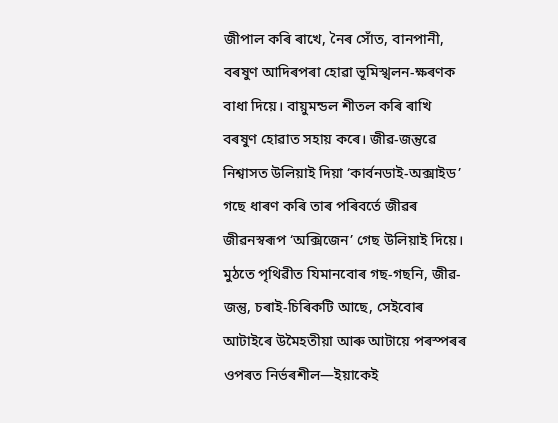জীপাল কৰি ৰাখে, নৈৰ সোঁত, বানপানী, বৰষুণ আদিৰপৰা হোৱা ভূমিস্খলন-ক্ষৰণক বাধা দিয়ে। বায়ুমন্ডল শীতল কৰি ৰাখি বৰষুণ হোৱাত সহায় কৰে। জীৱ-জন্তুৱে নিশ্বাসত উলিয়াই দিয়া ‘কার্বনডাই-অক্সাইড’ গছে ধাৰণ কৰি তাৰ পৰিবৰ্তে জীৱৰ জীৱনস্বৰূপ ‘অক্সিজেন’ গেছ উলিয়াই দিয়ে। মুঠতে পৃথিৱীত যিমানবোৰ গছ-গছনি, জীৱ-জন্তু, চৰাই-চিৰিকটি আছে, সেইবোৰ আটাইৰে উমৈহতীয়া আৰু আটায়ে পৰস্পৰৰ ওপৰত নিৰ্ভৰশীল—ইয়াকেই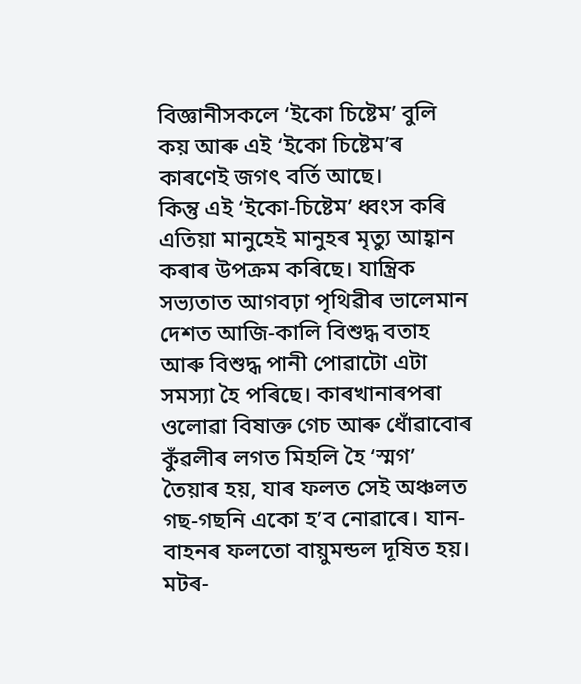বিজ্ঞানীসকলে ‘ইকো চিষ্টেম’ বুলি কয় আৰু এই ‘ইকো চিষ্টেম’ৰ কাৰণেই জগৎ বৰ্তি আছে।
কিন্তু এই ‘ইকো-চিষ্টেম’ ধ্বংস কৰি এতিয়া মানুহেই মানুহৰ মৃত্যু আহ্বান কৰাৰ উপক্ৰম কৰিছে। যান্ত্রিক সভ্যতাত আগবঢ়া পৃথিৱীৰ ভালেমান দেশত আজি-কালি বিশুদ্ধ বতাহ আৰু বিশুদ্ধ পানী পোৱাটো এটা সমস্যা হৈ পৰিছে। কাৰখানাৰপৰা ওলোৱা বিষাক্ত গেচ আৰু ধোঁৱাবোৰ কুঁৱলীৰ লগত মিহলি হৈ ‘স্মগ’ তৈয়াৰ হয়, যাৰ ফলত সেই অঞ্চলত গছ-গছনি একো হ’ব নোৱাৰে। যান-বাহনৰ ফলতো বায়ুমন্ডল দূষিত হয়। মটৰ-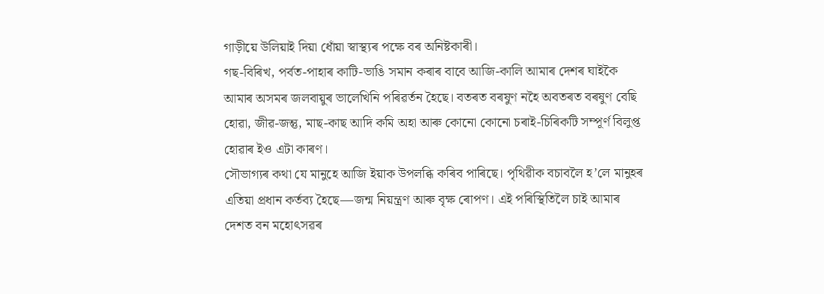গাড়ীয়ে উলিয়াই দিয়া ধোঁয়া স্বাস্থ্যৰ পক্ষে বৰ অনিষ্টকাৰী।
গছ-বিৰিখ, পর্বত-পাহাৰ কাটি-ভাঙি সমান কৰাৰ বাবে আজি-কালি আমাৰ দেশৰ ঘাইকৈ আমাৰ অসমৰ জলবায়ুৰ ভালেখিনি পৰিৱৰ্তন হৈছে। বতৰত বৰষুণ নহৈ অবতৰত বৰষুণ বেছি হোৱা, জীৱ-জন্তু, মাছ-কাছ আদি কমি অহা আৰু কোনো কোনো চৰাই-চিৰিকটি সম্পূৰ্ণ বিলুপ্ত হোৱাৰ ইও এটা কাৰণ।
সৌভাগ্যৰ কথা যে মানুহে আজি ইয়াক উপলব্ধি কৰিব পাৰিছে। পৃথিৱীক বচাবলৈ হ’লে মানুহৰ এতিয়া প্ৰধান কৰ্তব্য হৈছে—জন্ম নিয়ন্ত্ৰণ আৰু বৃক্ষ ৰোপণ। এই পৰিস্থিতিলৈ চাই আমাৰ দেশত বন মহোৎসৱৰ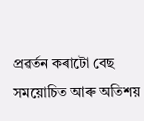প্ৰৱৰ্তন কৰাটো বেছ সময়োচিত আৰু অতিশয়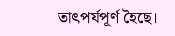তাৎপর্যপূর্ণ হৈছে।